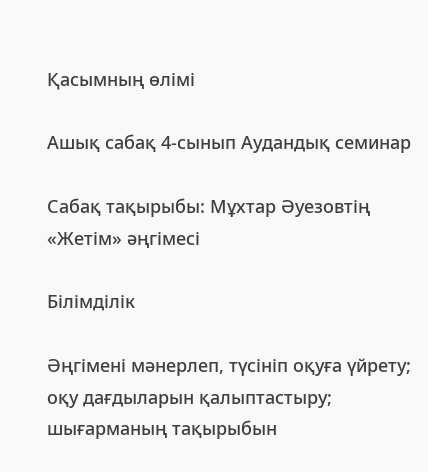Қасымның өлімі

Ашық сабақ 4-сынып Аудандық семинар

Сабақ тақырыбы: Мұхтар Әуезовтің «Жетім» әңгімесі

Білімділік

Әңгімені мәнерлеп, түсініп оқуға үйрету; оқу дағдыларын қалыптастыру; шығарманың тақырыбын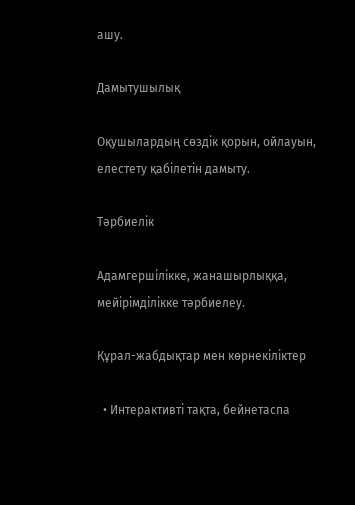ашу.

Дамытушылық

Оқушылардың сөздік қорын, ойлауын, елестету қабілетін дамыту.

Тәрбиелік

Адамгершілікке, жанашырлыққа, мейірімділікке тәрбиелеу.

Құрал-жабдықтар мен көрнекіліктер

  • Интерактивті тақта, бейнетаспа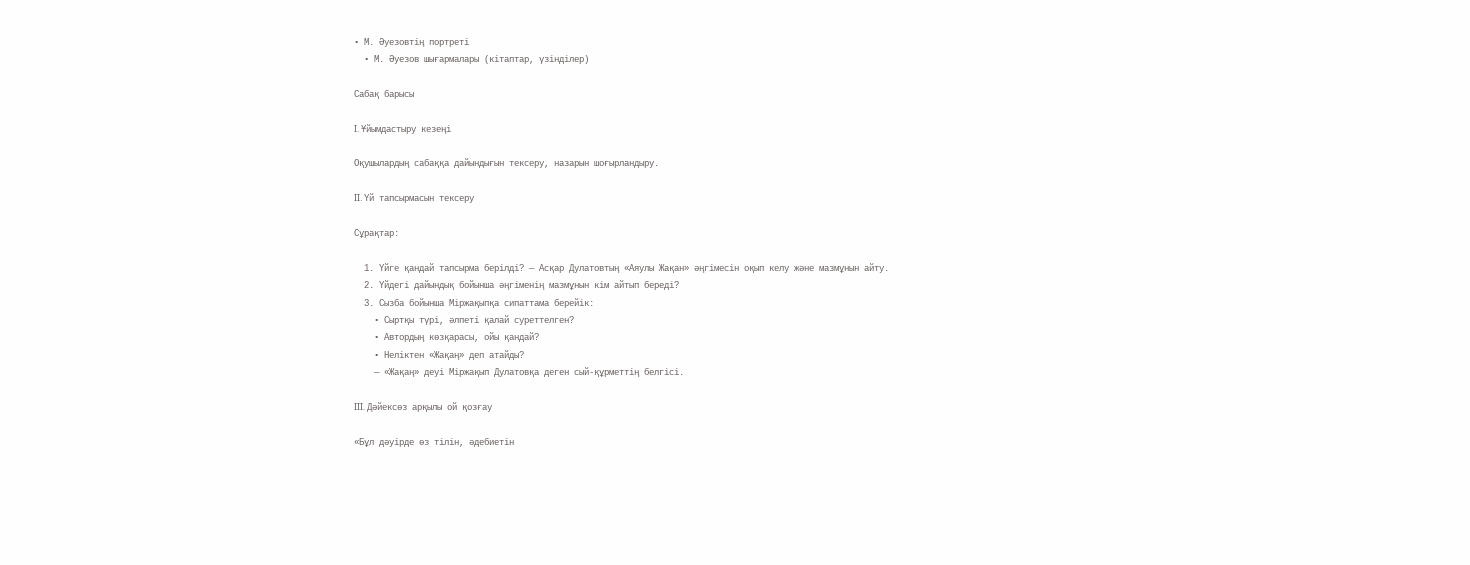• М. Әуезовтің портреті
  • М. Әуезов шығармалары (кітаптар, үзінділер)

Сабақ барысы

I. Ұйымдастыру кезеңі

Оқушылардың сабаққа дайындығын тексеру, назарын шоғырландыру.

II. Үй тапсырмасын тексеру

Сұрақтар:

  1. Үйге қандай тапсырма берілді? — Асқар Дулатовтың «Аяулы Жақан» әңгімесін оқып келу және мазмұнын айту.
  2. Үйдегі дайындық бойынша әңгіменің мазмұнын кім айтып береді?
  3. Сызба бойынша Міржақыпқа сипаттама берейік:
    • Сыртқы түрі, әлпеті қалай суреттелген?
    • Автордың көзқарасы, ойы қандай?
    • Неліктен «Жақаң» деп атайды?
    — «Жақаң» деуі Міржақып Дулатовқа деген сый-құрметтің белгісі.

III. Дәйексөз арқылы ой қозғау

«Бұл дәуірде өз тілін, әдебиетін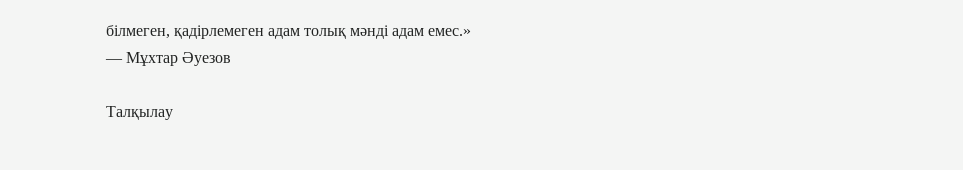білмеген, қадірлемеген адам толық мәнді адам емес.»
— Мұхтар Әуезов

Талқылау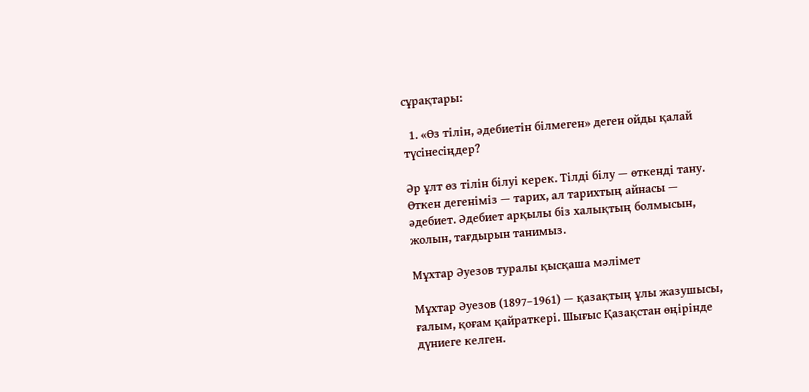сұрақтары:

  1. «Өз тілін, әдебиетін білмеген» деген ойды қалай түсінесіңдер?

Әр ұлт өз тілін білуі керек. Тілді білу — өткенді тану. Өткен дегеніміз — тарих, ал тарихтың айнасы — әдебиет. Әдебиет арқылы біз халықтың болмысын, жолын, тағдырын танимыз.

Мұхтар Әуезов туралы қысқаша мәлімет

Мұхтар Әуезов (1897–1961) — қазақтың ұлы жазушысы, ғалым, қоғам қайраткері. Шығыс Қазақстан өңірінде дүниеге келген.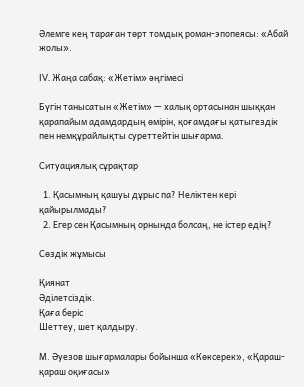Әлемге кең тараған төрт томдық роман-эпопеясы: «Абай жолы».

IV. Жаңа сабақ: «Жетім» әңгімесі

Бүгін танысатын «Жетім» — халық ортасынан шыққан қарапайым адамдардың өмірін, қоғамдағы қатыгездік пен немқұрайлықты суреттейтін шығарма.

Ситуациялық сұрақтар

  1. Қасымның қашуы дұрыс па? Неліктен кері қайырылмады?
  2. Егер сен Қасымның орнында болсаң, не істер едің?

Сөздік жұмысы

Қиянат
Әділетсіздік.
Қаға беріс
Шеттеу, шет қалдыру.

М. Әуезов шығармалары бойынша «Көксерек», «Қараш-қараш оқиғасы»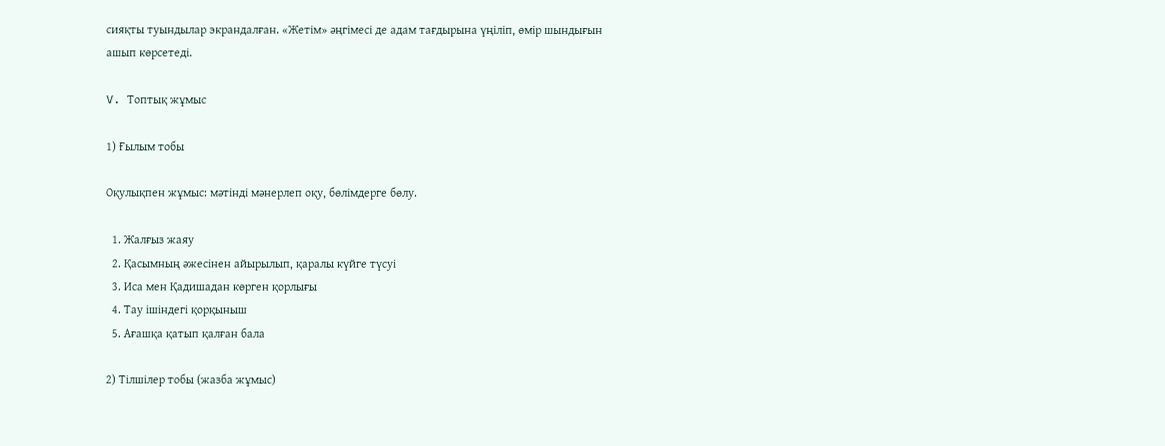сияқты туындылар экрандалған. «Жетім» әңгімесі де адам тағдырына үңіліп, өмір шындығын ашып көрсетеді.

V. Топтық жұмыс

1) Ғылым тобы

Оқулықпен жұмыс: мәтінді мәнерлеп оқу, бөлімдерге бөлу.

  1. Жалғыз жаяу
  2. Қасымның әжесінен айырылып, қаралы күйге түсуі
  3. Иса мен Қадишадан көрген қорлығы
  4. Тау ішіндегі қорқыныш
  5. Ағашқа қатып қалған бала

2) Тілшілер тобы (жазба жұмыс)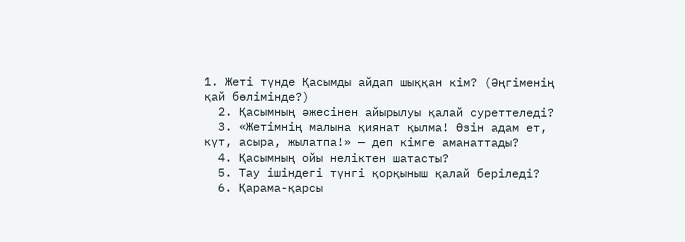1. Жеті түнде Қасымды айдап шыққан кім? (Әңгіменің қай бөлімінде?)
  2. Қасымның әжесінен айырылуы қалай суреттеледі?
  3. «Жетімнің малына қиянат қылма! Өзін адам ет, күт, асыра, жылатпа!» — деп кімге аманаттады?
  4. Қасымның ойы неліктен шатасты?
  5. Тау ішіндегі түнгі қорқыныш қалай беріледі?
  6. Қарама-қарсы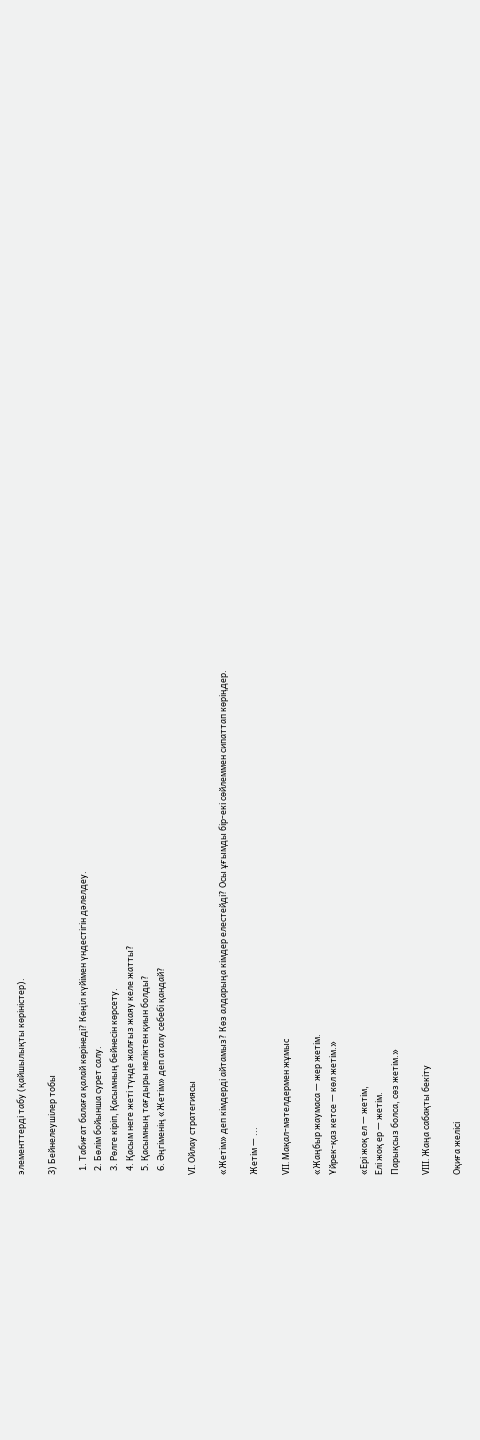элементтерді табу (қайшылықты көріністер).

3) Бейнелеушілер тобы

  1. Табиғат балаға қалай көрінеді? Көңіл күйімен үндестігін дәлелдеу.
  2. Бөлім бойынша сурет салу.
  3. Рөлге кіріп, Қасымның бейнесін көрсету.
  4. Қасым неге жеті түнде жалғыз жаяу келе жатты?
  5. Қасымның тағдыры неліктен қиын болды?
  6. Әңгіменің «Жетім» деп аталу себебі қандай?

VI. Ойлау стратегиясы

«Жетім» деп кімдерді айтамыз? Көз алдарыңа кімдер елестейді? Осы ұғымды бір-екі сөйлеммен сипаттап көріңдер.

Жетім — ...

VII. Мақал-мәтелдермен жұмыс

«Жаңбыр жаумаса — жер жетім.
Үйрек-қаз кетсе — көл жетім.»

«Ері жоқ ел — жетім,
Елі жоқ ер — жетім.
Парықсыз болса, сөз жетім.»

VIII. Жаңа сабақты бекіту

Оқиға желісі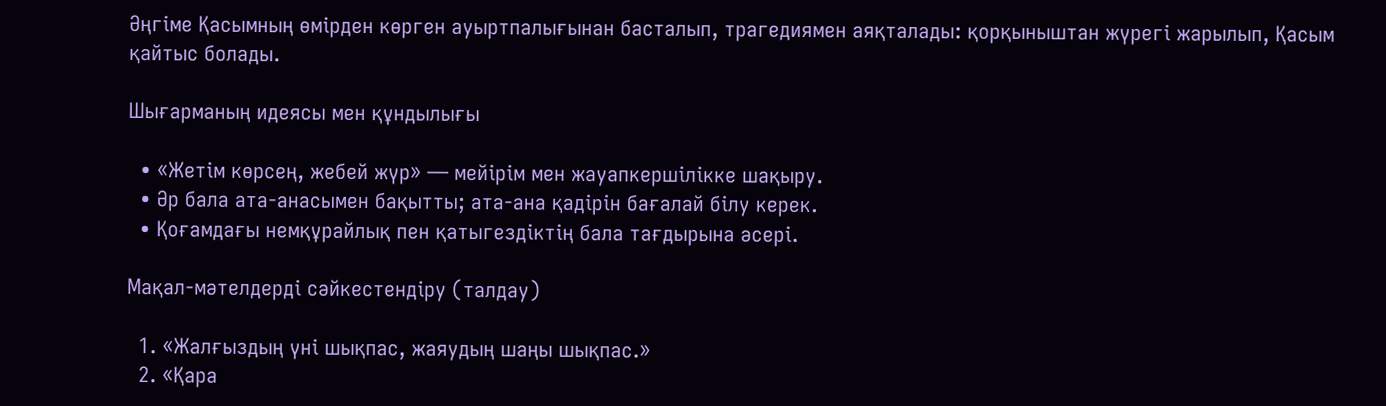Әңгіме Қасымның өмірден көрген ауыртпалығынан басталып, трагедиямен аяқталады: қорқыныштан жүрегі жарылып, Қасым қайтыс болады.

Шығарманың идеясы мен құндылығы

  • «Жетім көрсең, жебей жүр» — мейірім мен жауапкершілікке шақыру.
  • Әр бала ата-анасымен бақытты; ата-ана қадірін бағалай білу керек.
  • Қоғамдағы немқұрайлық пен қатыгездіктің бала тағдырына әсері.

Мақал-мәтелдерді сәйкестендіру (талдау)

  1. «Жалғыздың үні шықпас, жаяудың шаңы шықпас.»
  2. «Қара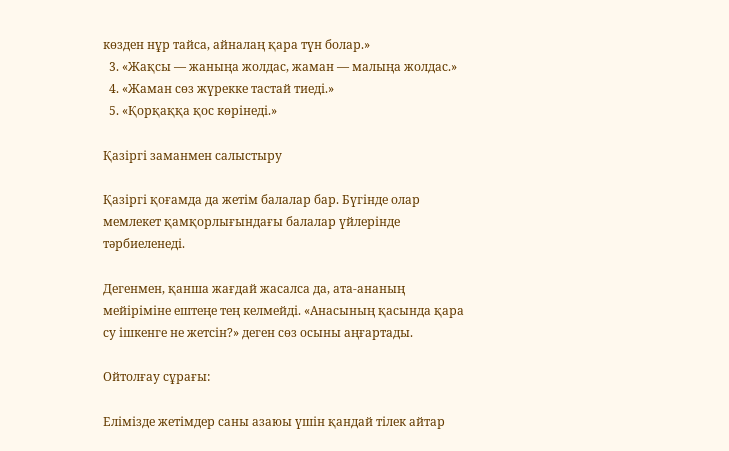көзден нұр тайса, айналаң қара түн болар.»
  3. «Жақсы — жаныңа жолдас, жаман — малыңа жолдас.»
  4. «Жаман сөз жүрекке тастай тиеді.»
  5. «Қорқаққа қос көрінеді.»

Қазіргі заманмен салыстыру

Қазіргі қоғамда да жетім балалар бар. Бүгінде олар мемлекет қамқорлығындағы балалар үйлерінде тәрбиеленеді.

Дегенмен, қанша жағдай жасалса да, ата-ананың мейіріміне ештеңе тең келмейді. «Анасының қасында қара су ішкенге не жетсін?» деген сөз осыны аңғартады.

Ойтолғау сұрағы:

Елімізде жетімдер саны азаюы үшін қандай тілек айтар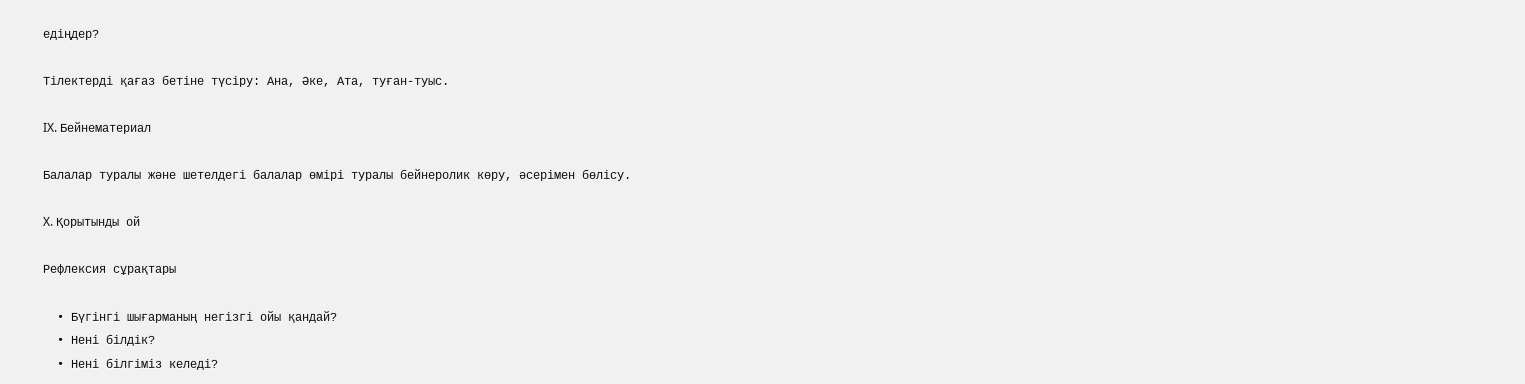едіңдер?

Тілектерді қағаз бетіне түсіру: Ана, Әке, Ата, туған-туыс.

IX. Бейнематериал

Балалар туралы және шетелдегі балалар өмірі туралы бейнеролик көру, әсерімен бөлісу.

X. Қорытынды ой

Рефлексия сұрақтары

  • Бүгінгі шығарманың негізгі ойы қандай?
  • Нені білдік?
  • Нені білгіміз келеді?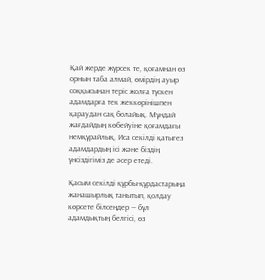Қай жерде жүрсек те, қоғамнан өз орнын таба алмай, өмірдің ауыр соққысынан теріс жолға түскен адамдарға тек жеккөрінішпен қараудан сақ болайық. Мұндай жағдайдың көбейуіне қоғамдағы немқұрайлық, Иса секілді қатыгез адамдардың ісі және біздің үнсіздігіміз де әсер етеді.

Қасым секілді құрбы-құрдастарыңа жанашырлық танытып, қолдау көрсете білсеңдер — бұл адамдықтың белгісі, өз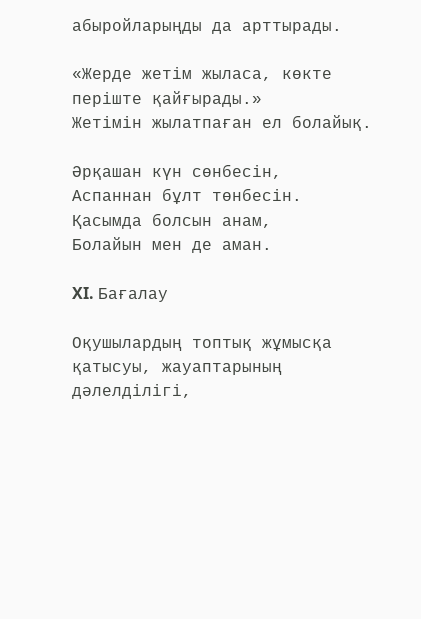абыройларыңды да арттырады.

«Жерде жетім жыласа, көкте періште қайғырады.»
Жетімін жылатпаған ел болайық.

Әрқашан күн сөнбесін,
Аспаннан бұлт төнбесін.
Қасымда болсын анам,
Болайын мен де аман.

XI. Бағалау

Оқушылардың топтық жұмысқа қатысуы, жауаптарының дәлелділігі,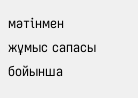мәтінмен жұмыс сапасы бойынша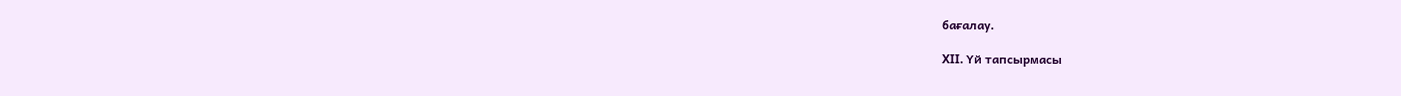бағалау.

XII. Үй тапсырмасы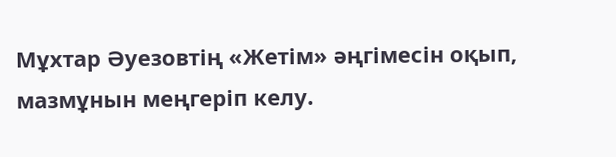Мұхтар Әуезовтің «Жетім» әңгімесін оқып, мазмұнын меңгеріп келу.